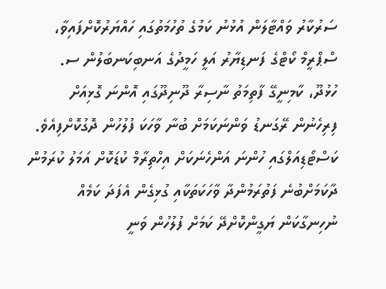ސަރުކާރު ވައްޓާލަން އުޅުނު ކަމުގެ ތުހުމަތުގައި ހައްޔަރުކޮށްފައިވާ، ސްޕްރީމް ކޯޓްގެ ފަނޑިޔާރު އަލީ ހަމީދުގެ އަނބިކަނބަލުން ސ. ހުޅުދޫ، ކާމިނީގޭ ފާތިމަތު ނާސިރާ ދޫނިދޫގައި އޮންނަ ގޮޅިއަށް ފިރިހެނުން ރޭގަނޑު ވަންނަކަމަށް ބުނާ ވާހަކަ ފުލުހުން ދޮގުކޮށްފިއެވެ.
ކަސްޓޯޑިއަލްގައި ހުންނަ އަންހެނަކަށް އިހްތިރާމް ކުޑަކޮށް އަމަލު ކުރަމުން ދާކަމަށްބުނެ ފަތުރަމުންދާ ވާހަކަތަކާއި ގުޅިގެން އެފަދަ ކަމެއް ނުހިނގާކަން ޔަގީންކޮށްދޭ ކަމަށް ފުލުހުން ވަނީ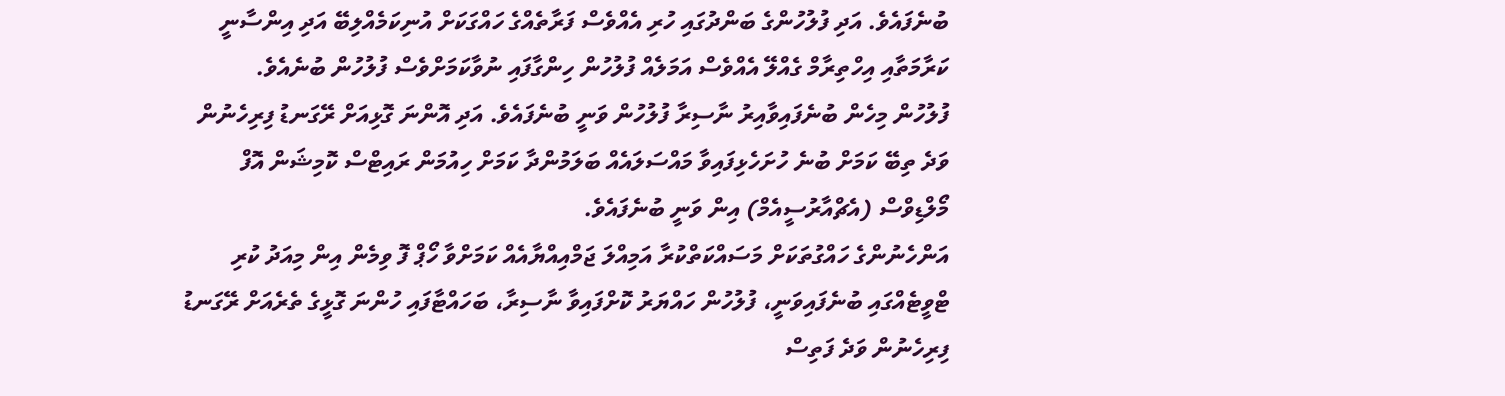ބުނެފައެވެ. އަދި ފުލުހުންގެ ބަންދުގައި ހުރި އެއްވެސް ފަރާތެއްގެ ހައްގަކަށް އުނިކަމެއްލިބޭ އަދި އިންސާނީ ކަރާމަތާއި އިހްތިރާމް ގެއްލޭ އެއްވެސް އަމަލެއް ފުލުހުން ހިންގާފައި ނުވާކަމަށްވެސް ފުލުހުން ބުނެއެވެ.
ފުލުހުން މިހެން ބުނެފައިވާއިރު ނާސިރާ ފުލުހުން ވަނީ ބުނެފައެވެ. އަދި އޮންނަ ގޮޅިއަށް ރޭގަނޑު ފިރިހެނުން ވަދެ ތިބޭ ކަމަށް ބުނެ ހުށަހެޅިފައިވާ މައްސަލައެއް ބަލަމުންދާ ކަމަށް ހިއުމަން ރައިޓްސް ކޮމިޝަން އޮފް މޯލްޑިވްސް (އެޗްއާރުސީއެމް) އިން ވަނީ ބުނެފައެވެ.
އަންހެނުންގެ ހައްގުތަކަށް މަސައްކަތްކުރާ އަމިއްލަ ޖަމްއިއްޔާއެއް ކަމަށްވާ ހޯޕް ފޮ ވިމެން އިން މިއަދު ކުރި ޓްވީޓެއްގައި ބުނެފައިވަނީ، ފުލުހުން ހައްޔަރު ކޮށްފައިވާ ނާސިރާ، ބަހައްޓާފައި ހުންނަ ގޮޅީގެ ތެރެއަށް ރޭގަނޑު ފިރިހެނުން ވަދެ ފަތިސް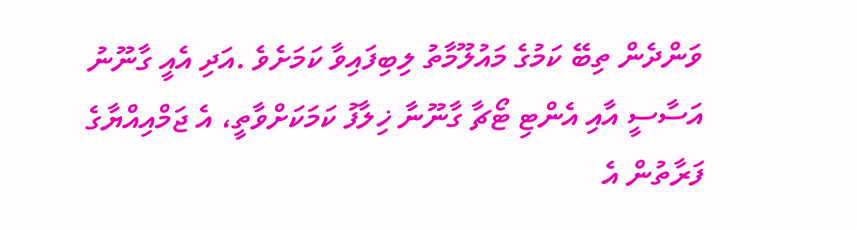ވަންދެން ތިބޭ ކަމުގެ މައުލޫމާތު ލިބިފައިވާ ކަމަށެވެ .އަދި އެއީ ގާނޫނު އަސާސީ އާއި އެންޓި ޓޯޗާ ގާނޫނާ ޚިލާފު ކަމަކަށްވާތީ، އެ ޖަމްއިއްޔާގެ ފަރާތުން އެ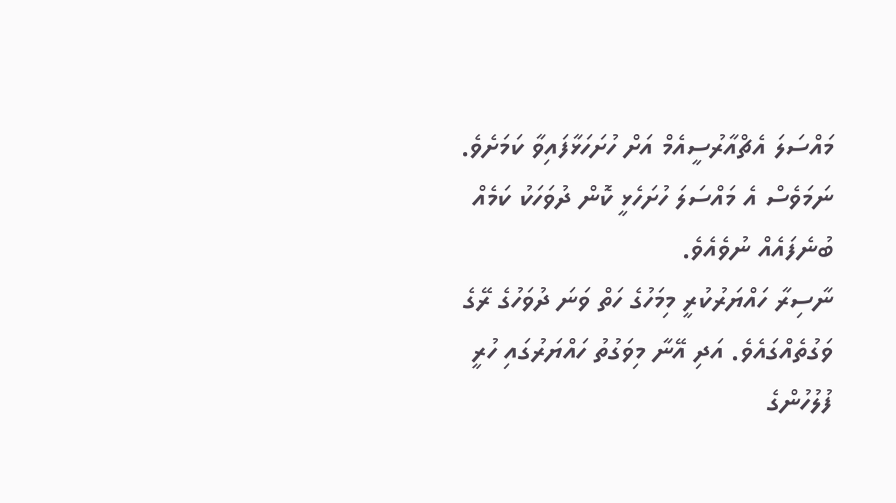މައްސަލަ އެޗްއާރުސީއެމް އަށް ހުށަހަޅާފައިވާ ކަމަށެވެ. ނަމަވެސް އެ މައްސަލަ ހުށަހެޅީ ކޮން ދުވަހަކު ކަމެއް ބުނެފައެއް ނުވެއެވެ.
ނާސިރާ ހައްޔަރުކުރީ މިމަހުގެ ހަތް ވަނަ ދުވަހުގެ ރޭގެ ވަގުތެއްގައެވެ. އަދި އޭނާ މިވަގުތު ހައްޔަރުގައި ހުރީ ފުލުހުންގެ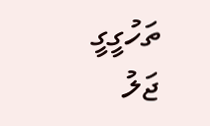ތަހުގީގީ ޖަލު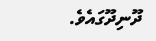ދޫނިދޫގައެވެ.